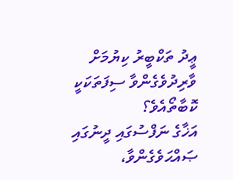ޢީދު ތަކްބީރު ކިޔުމަށް ވާރިދުވެގެންވާ ސިފަތަކަކީ ކޮބާތޯއެވެ؟
އަޚާގެ ނަފްސުގައި ދީނުގައި ޞައްޙަވެގެންވާ،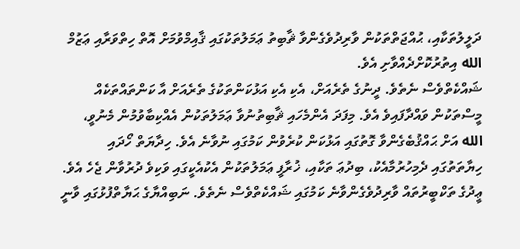ދަލީލުތަކާއި، ޙުއްޖަތްތަކުން ވާރިދުވެގެންވާ ޘާބިތު ޢަމަލުތަކުގައި ޤާއިމްވުމަށް އޮތް ހިތްވަރާއި ޢަޒުމް الله އިތުރުކޮށްދެއްވާށި އެވެ.
ޝައްކެތްވެސް ނެތެވެ. ދީނުގެ ތެރެއަށް، އެކި އެކި އަޅުކަންތަކުގެ ތެރެއަށް އާ ކަންތައްތަކެއް މީސްތަކުން ވައްދާފައިވެ އެވެ. މިފަދަ އެންމެހައި ޘާބިތުނުވާ ޢަމަލުތަކުން އެއްކިބާވުމުން މެނުވީ، الله އަށް ޙައްޤުބެގެންވާ ގޮތުގައި އަޅުކަން ކުރެވުން ކަމުގައި ނުވާނެ އެވެ. ހިދާޔަތް ހޯދައި ހިޔާތަތުގައި ދެމިހުރުމާއެކު، ބިދުޢަ ތަކާއި، ޚުރާފީ ޢަމަލުތަކުން އެކުއެކީގައި ވަކިވެ ދުރުވާން ޖެހެ އެވެ.
ޢީދުގެ ތަކްބީރުތައް ވާރިދުވެގެންވާނެ ކަމުގައި ޝައްކެތްވެސް ނެތެވެ. ނަބިއްޔާގެ ޙަޔާތްފުޅުގައި ވާނީ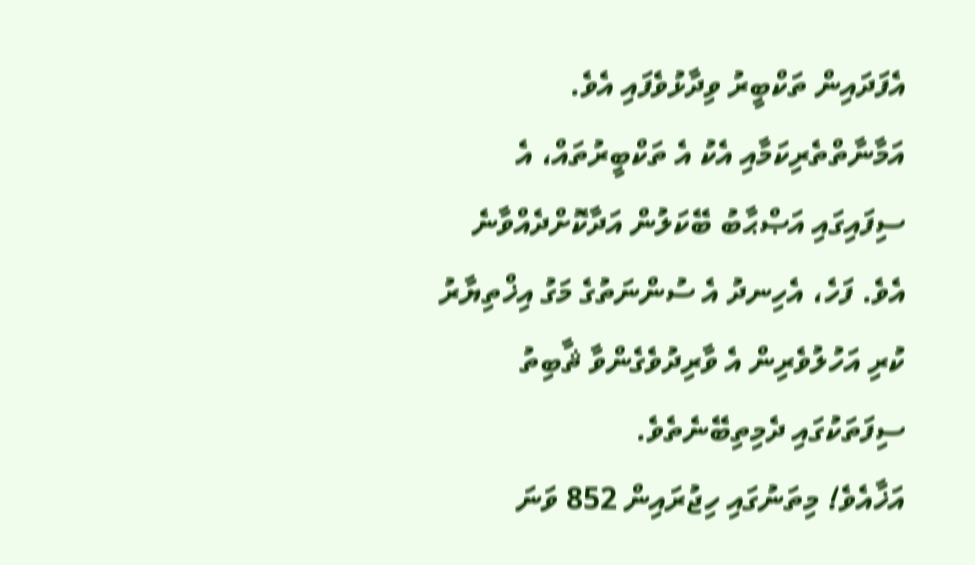އެފަދައިން ތަކްބީރު ވިދާޅުވެފައި އެވެ. އަމާނާތްތެރިކަމާއި އެކު އެ ތަކްބީރުތައް، އެ ސިފައިގައި އަޞްޙާބު ބޭކަލުން އަދާކޮށްދެއްވާނެ އެވެ. ފަހެ، އެހިނދު އެ ސުންނަތުގެ މަގު އިޚްތިޔާރު ކުރި އަހުލުވެރިން އެ ވާރިދުވެގެންވާ ޘާބިތު ސިފަތަކުގައި ދެމިތިބޭނެތެވެ.
އަޚާއެވެ! މިތަނުގައި ހިޖުރައިން 852 ވަނަ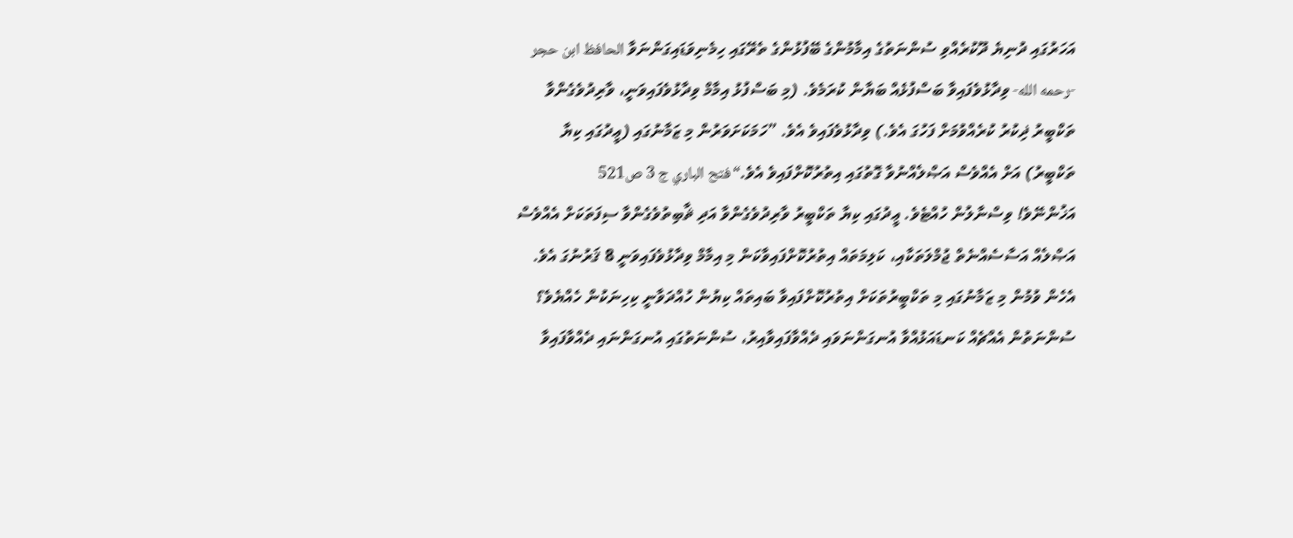އަހަރުގައި ދުނިޔެ ދޫކުރެއްވި ސުންނަތުގެ އިމާމުންގެ ބޭފުޅުންގެ ތެރޭގައި ހިމެނިވަޑައިގަންނަވާ الحافظ ابن حجر -رحمه الله- ވިދާޅުވެފައިވާ ބަސްފުޅެއް ބަޔާން ކުރަމެވެ. (މި ބަސްފުޅު އިމާމް ވިދާޅުވެފައިވަނީ، ވާރިދުވެގެންވާ ތަކްބީރު ޛިކުރު ކުރެއްވުމަށް ފަހުގަ އެވެ.) ވިދާޅުވެފައިވެ އެވެ. ”ހަމަކަށަވަރުން މި ޒަމާނުގައި (ޢީދުގައި ކިޔާ ތަކްބީރު) އަށް އެއްވެސް އަޞްލެއްނުވާ ގޮތުގައި އިތުރުކޮށްފައިވެ އެވެ.“فتح الباري ج 3 ص521
އަޚުންނޭވެ! ވިސްނާލުން ހުއްޓެވެ. ޢީދުގައި ކިޔާ ތަކްބީރު ވާރިދުވެގެންވާ އަދި ޘާބިތުވެގެންވާ ސިފަތަކަށް އެއްވެސް އަޞްލެއް އަސާސެއްނެތް ޖުމްލަތަކާއި، ކަލިމަތައް އިތުރުކޮށްފައިވާކަން މި އިމާމް ވިދާޅުވެފައިވަނީ 8 ޤަރުނުގަ އެވެ. އެހެން ވުމުން މި ޒަމާނުގައި މި ތަކްބީރުތަކަށް އިތުރުކޮށްފައިވާ ބައިތައް ކިޔުން ހުއްދަވާނީ ކިހިނަކުން ހެއްޔެވެ؟
ސުންނަތުން އެއްޗެއް ކަނޑައަޅުއްވާ އުނގަންނަވައި ދެއްވާފައިވާއިރު، ސުންނަތުގައި އުނގަންނައި ދެއްވާފައިވާ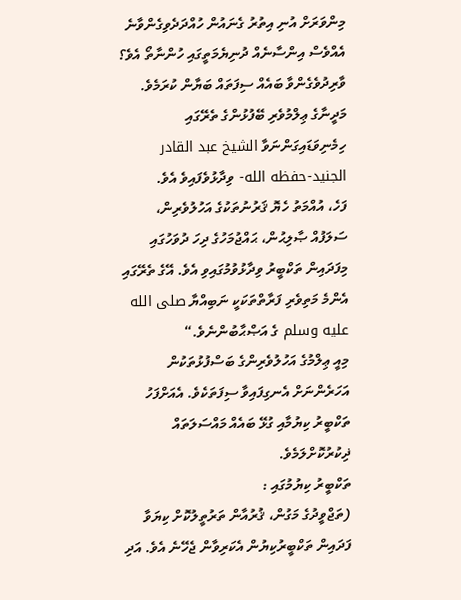މިންވަރަށް އުނި އިތުރު ގެނައުން ހުއްދަދެވިގެންވާނެ އެއްވެސް އިންސާނެއް ދުނިޔެމަތީގައި ހުންނާތޯ އެވެ؟
ވާރިދުވެގެންވާ ބައެއް ސިފަތައް ބަޔާން ކުރަމެވެ.
މަދީނާގެ ޢިލްމުވެރި ބޭފުޅުންގެ ތެރޭގައި ހިމެނިވަޑައިގަންނަވާ الشيخ عبد القادر الجنيد-حفظه الله- ވިދާޅުވެފައިވެ އެވެ.
ފަހެ، އުއްމަތު ހެޔޮ ޤަރުނުތަކުގެ އަހުލުވެރިން، ސަލަފުއް ޞާލިޙުން، ޙައްޖުމަހުގެ ދިހަ ދުވަހުގައި މިފަދައިން ތަކްބީރު ވިދާޅުވުމުގައިވި އެވެ. އޭގެ ތެރޭގައި އެންމެ މަތިވެރި ފަރާތްތަކަކީ ނަބިއްޔާ صلى الله عليه وسلم ގެ އަޞްޙާބުންނެވެ.“
މިއީ ޢިލްމުގެ އަހުލުވެރިންގެ ބަސްފުޅުތަކުން އަހަރެންނަށް އެނގިފައިވާ ސިފަތަކެވެ. އެއަށްފަހު ތަކްބީރު ކިޔުމާއި ގުޅޭ ބައެއް މައްސަލަތައް ޛިކުރުކޮށްލަމެވެ.
ތަކްބީރު ކިޔުމުގައި :
(ތަޖްވީދުގެ މަގުން، ޤުރުއާން ތަރުތީލުކޮށް ކިޔަވާ ފަދައިން ތަކްބީރުކިޔުން އެކަރިވާން ޖެހޭނެ އެވެ. އަދި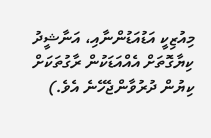މިއުޒިކީ އަޑުއަޑުންނާއި، އަނާޝީދު ކިޔާގޮތަށް އެއްއަޑަކުން ރާގުތަކަށް ކިޔުން ދުރުވާންޖެހޭނެ އެވެ.)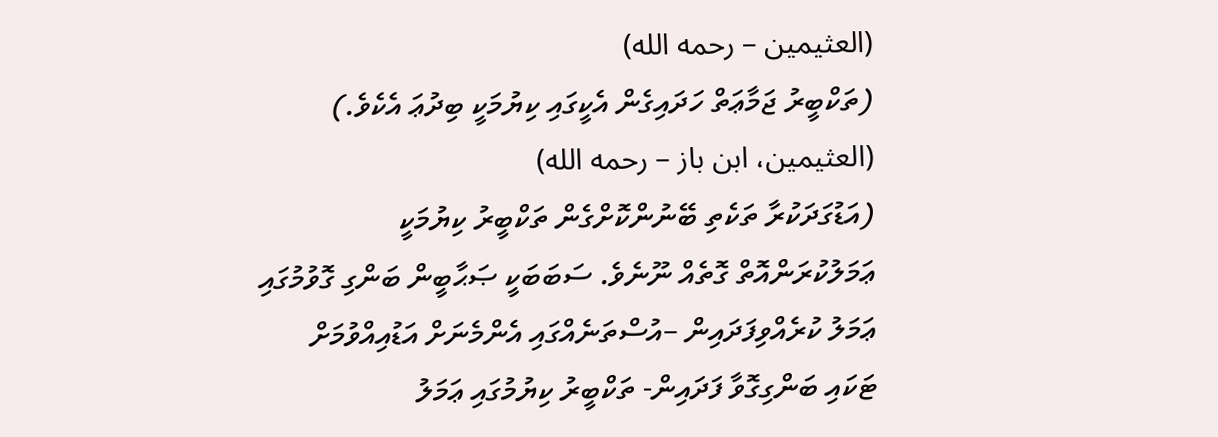(العثيمين – رحمه الله)
(ތަކްބީރު ޖަމާޢަތް ހަދައިގެން އެކީގައި ކިޔުމަކީ ބިދުޢަ އެކެވެ.) (العثيمين، ابن باز – رحمه الله)
(އަޑުގަދަކުރާ ތަކެތި ބޭނުންކޮށްގެން ތަކްބީރު ކިޔުމަކީ ޢަމަލުކުރަންއޮތް ގޮތެއް ނޫނެވެ. ސަބަބަކީ ޞަޙާބީން ބަންގި ގޮވުމުގައި ޢަމަލު ކުރެއްވިފަދައިން –އުސްތަނެއްގައި އެންމެނަށް އަޑުއިއްވުމަށް ޓަކައި ބަންގިގޮވާ ފަދައިން- ތަކްބީރު ކިޔުމުގައި ޢަމަލު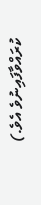ކުރައްވާފައިނުވެ އެވެ.)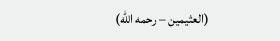(العثيمين – رحمه الله)